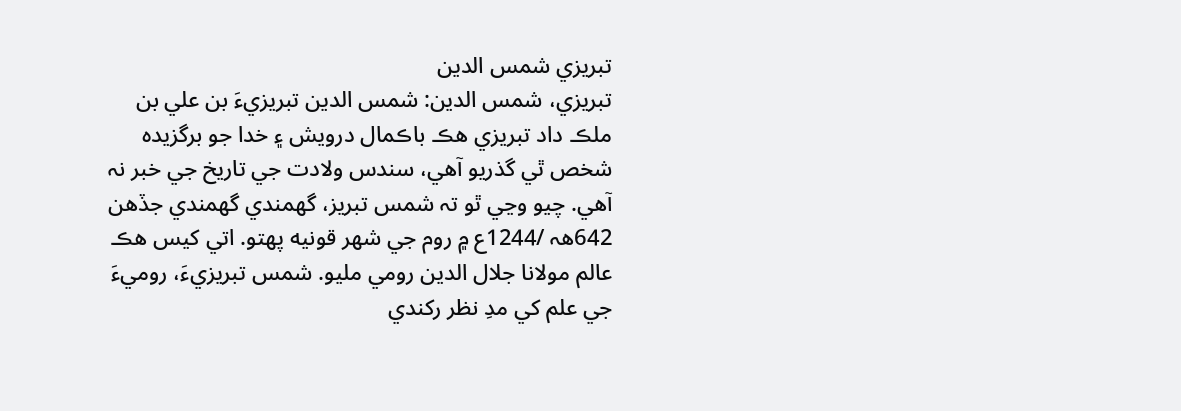تبريزي شمس الدين
تبريزي، شمس الدين: شمس الدين تبريزيءَ بن علي بن ملڪ داد تبريزي هڪ باڪمال درويش ۽ خدا جو برگزيده شخص ٿي گذريو آهي، سندس ولادت جي تاريخ جي خبر نہ آهي. چيو وڃي ٿو تہ شمس تبريز، گهمندي گهمندي جڏهن 642ھہ /1244ع ۾ روم جي شھر قونيه پهتو. اتي کيس هڪ عالم مولانا جلال الدين رومي مليو. شمس تبريزيءَ، روميءَ جي علم کي مدِ نظر رکندي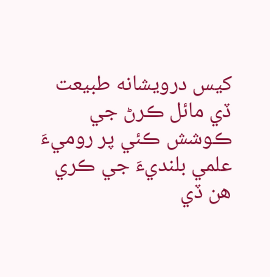کيس درويشانه طبيعت ڏي مائل ڪرڻ جي ڪوشش ڪئي پر روميءَ علمي بلنديءَ جي ڪري هن ڏي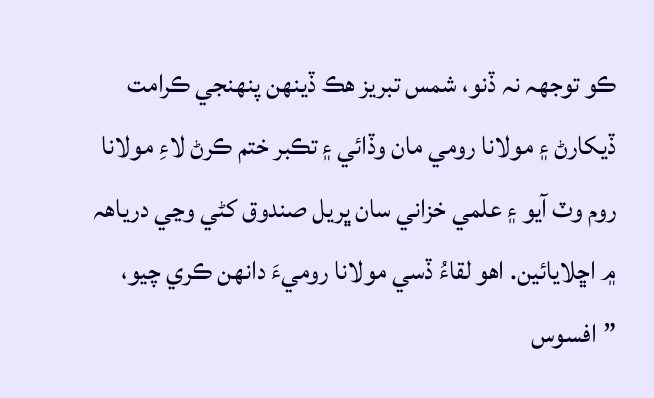ڪو توجھہ نہ ڏنو، شمس تبريز هڪ ڏينهن پنھنجي ڪرامت ڏيکارڻ ۽ مولانا رومي مان وڏائي ۽ تڪبر ختم ڪرڻ لاءِ مولانا روم وٽ آيو ۽ علمي خزاني سان ڀريل صندوق کڻي وڃي درياھہ ۾ اڇلايائين. اهو لقاءُ ڏسي مولانا روميءَ دانهن ڪري چيو، ”افسوس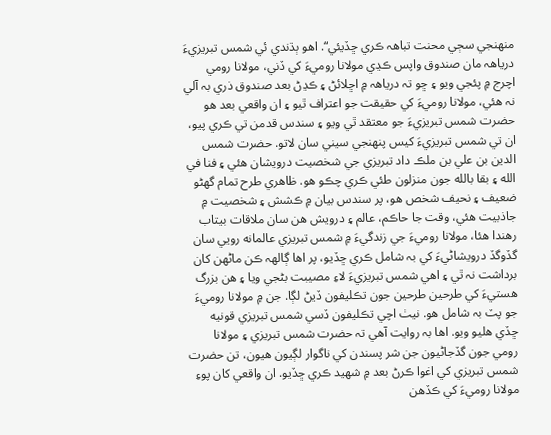منهنجي سڄي محنت تباھہ ڪري ڇڏيئي“. اهو ٻڌندي ئي شمس تبريزيءَ درياھہ مان صندوق واپس ڪڍي مولانا روميءَ کي ڏني، مولانا رومي اچرج ۾ پئجي ويو ۽ ڇو تہ درياھہ ۾ اڇلائڻ ۽ ڪڍڻ بعد صندوق ذري بہ آلي نہ هئي، مولانا روميءَ کي حقيقت جو اعتراف ٿيو ۽ ان واقعي بعد هو حضرت شمس تبريزيءَ جو معتقد ٿي ويو ۽ سندس قدمن تي ڪري پيو، ان تي شمس تبريزيءَ کيس پنھنجي سيني سان لاتو. حضرت شمس الدين بن علي بن ملڪ داد تبريزي جي شخصيت درويشان هئي ۽ فنا في الله ۽ بقا بالله جون منزلون طئي ڪري چڪو هو. ظاهري طرح تمام گهڻو ضعيف ۽ نحيف شخص هو، پر سندس بيان ۾ ڪشش ۽ شخصيت ۾ جاذبيت هئي، وقت جا حاڪم، عالم ۽ درويش هن سان ملاقات بيتاب رهندا هئا، مولانا روميءَ جي زندگيءَ ۾ شمس تبريزي عالمانه رويي سان گڏوگڏ درويشاڻيءَ کي بہ شامل ڪري ڇڏيو، پر اها ڳالھہ ڪن ماڻهن کان برداشت نہ ٿي ۽ اهي شمس تبريزيءَ لاءِ مصيبت بڻجي ويا ۽ هن بزرگ هستيءَ کي طرحين طرحين جون تڪليفون ڏيڻ لڳا. جن ۾ مولانا روميءَ جو پٽ بہ شامل هو. نيٺ اچي تڪليفون ڏسي شمس تبريزي قونيه ڇڏي هليو ويو. اها بہ روايت آهي تہ حضرت شمس تبريزي ۽ مولانا رومي جون گڏجاڻيون جن شر پسندن کي ناگوار لڳيون هيون، تن حضرت شمس تبريزي کي اغوا ڪرڻ بعد ۾ شھيد ڪري ڇڏيو. ان واقعي کان پوءِ مولانا روميءَ کي ڪڏهن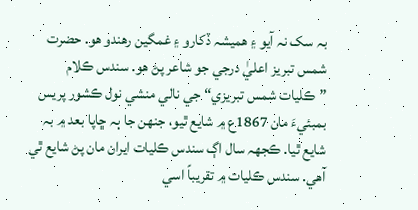بہ سک نہ آيو ۽ هميشہ ڏکارو ۽ غمگين رهندو هو. حضرت شمس تبريز اعليٰ درجي جو شاعر پڻ هو. سندس ڪلام ”ڪليات شمس تبريزي“ جي نالي منشي نول ڪشور پريس بمبئيءَ مان 1867ع ۾ شايع ٿيو، جنهن جا ٻہ ڇاپا بعد ۾ بہ شايع ٿيا. ڪجهہ سال اڳ سندس ڪليات ايران مان پڻ شايع ٿي آهي. سندس ڪليات ۾ تقريباً اسي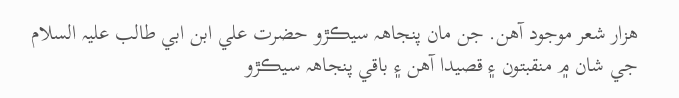هزار شعر موجود آهن. جن مان پنجاھہ سيڪڙو حضرت علي ابن ابي طالب عليہ السلام جي شان ۾ منقبتون ۽ قصيدا آهن ۽ باقي پنجاھہ سيڪڙو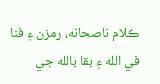ڪلام ناصحانه، رمزن ۽ فنا في الله ۽ بقا بالله جي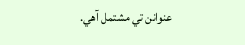عنوانن تي مشتمل آهي.